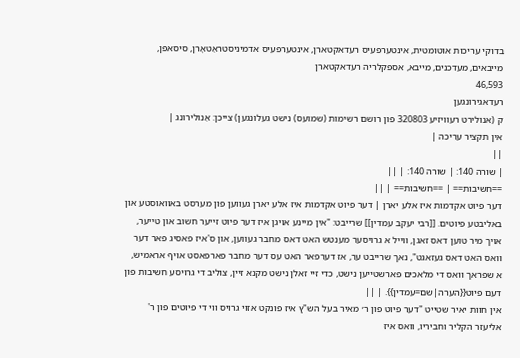בדוקי עריכות אוטומטית, אינטערפעיס רעדאקטארן, אינטערפעיס אדמיניסטראַטאָרן, סיסאפן, מייבאים, מעדכנים, מייבא, אספקלריה רעדאקטארן
46,593
רעדאגירונגען
ק (אנולירט רעוויזיע 320803 פון רושם רשימות (שמועס) נישט געלונגען) צייכן: אַנולירונג |
אין תקציר עריכה |
||
| שורה 140: | שורה 140: | ||
==חשיבות== | ==חשיבות== | ||
דער פיוט אקדמות איז אלע יארן | דער פיוט אקדמות איז אלע יארן געווען פון מערסט באוואוסטע און באליבטע פיוטים. [[רבי יעקב עמדין]] שרייבט: "אין מיינע אויגן איז דער פיוט זייער חשוב און טייער, אויך מיר טוען דאס זאגן, ווייל א גרויסער מענטש האט דאס מחבר געווען, און ס'איז פאסיג פאר דער וואס האט דאס געזאגט", נאך שרייבט ער, אז דערפאר האט עס דער מחבר פארפאסט אויף אראמיש, א שפראך וואס די מלאכים פארשטייען נישט, כדי זיי זאלן נישט מקנא זיין, צוליב די גרויסע חשיבות פון דעם פיוט{{הערה|שם=עמדין}}. | ||
אין חוות יאיר שטייט "דער פיוט פון ר׳ מאיר בעל הש"ץ איז פונקט אזוי גרויס ווי די פיוטים פון ר' אליעזר הקליר וחביריו, וואס איז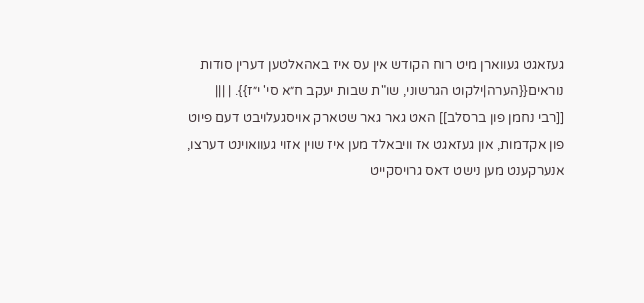געזאגט געווארן מיט רוח הקודש אין עס איז באהאלטען דערין סודות נוראים{{הערה|ילקוט הגרשוני, שו"ת שבות יעקב ח״א סי' י״ז}}. | |||
[[רבי נחמן פון ברסלב]] האט גאר גאר שטארק אויסגעלויבט דעם פיוט פון אקדמות, און געזאגט אז וויבאלד מען איז שוין אזוי געוואוינט דערצו, אנערקענט מען נישט דאס גרויסקייט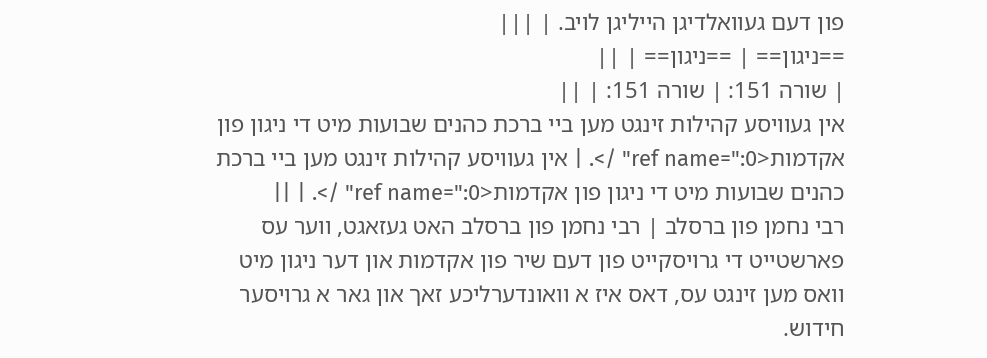פון דעם געוואלדיגן הייליגן לויב. | |||
==ניגון== | ==ניגון== | ||
| שורה 151: | שורה 151: | ||
אין געוויסע קהילות זינגט מען ביי ברכת כהנים שבועות מיט די ניגון פון אקדמות<ref name=":0" />. | אין געוויסע קהילות זינגט מען ביי ברכת כהנים שבועות מיט די ניגון פון אקדמות<ref name=":0" />. | ||
רבי נחמן פון ברסלב | רבי נחמן פון ברסלב האט געזאגט, ווער עס פארשטייט די גרויסקייט פון דעם שיר פון אקדמות און דער ניגון מיט וואס מען זינגט עס, דאס איז א וואונדערליכע זאך און גאר א גרויסער חידוש.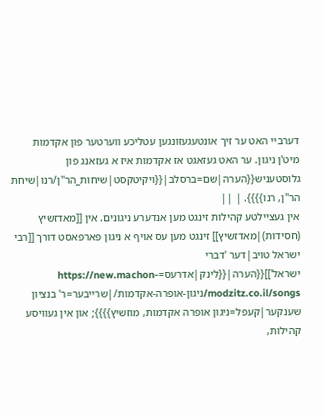דערביי האט ער זיך אונטעגעזונגען עטליכע ווערטער פון אקדמות מיט'ן ניגון. ער האט געזאגט אז אקדמות איז א געזאנג פון גלוסטעניש{{הערה|שם=ברסלב|{{ויקיטקסט|שיחות_הר"ן/רנו|שיחת הר"ן, רנו}}}}. | ||
אין געציילטע קהילות זינגט מען אנדערע ניגונים. אין [[מאדזשיץ (חסידות)|מאדזשיץ]] זינגט מען עס אויף א ניגון פארפאסט דורך [[רבי ישראל טויב|דער 'דברי ישראל']]{{הערה|{{לינק|אדרעס=https://new.machon-modzitz.co.il/songs/ניגון-אופרה-אקדמות/|שרייבער=ר' בנציון שענקער|קעפל=ניגון אופרה אקדמות, מוזשיץ}}}}; און אין געוויסע קהילות,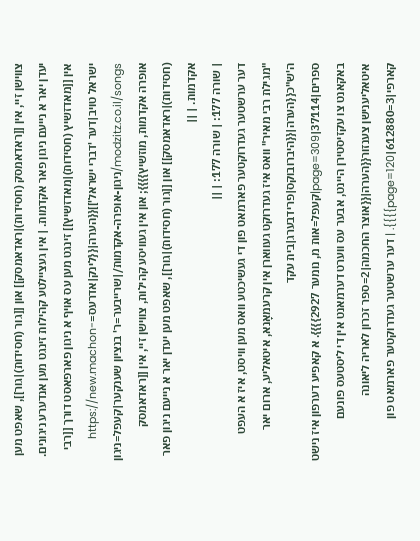צווישן זיי, אין [[ראדאמסק (חסידות)|ראדאמסק]] און [[גור (חסידות)|גור]], שאפט מען יעדן יאר א נייעם ניגון פאר אקדמות. | אין געציילטע קהילות זינגט מען אנדערע ניגונים. אין [[מאדזשיץ (חסידות)|מאדזשיץ]] זינגט מען עס אויף א ניגון פארפאסט דורך [[רבי ישראל טויב|דער 'דברי ישראל']]{{הערה|{{לינק|אדרעס=https://new.machon-modzitz.co.il/songs/ניגון-אופרה-אקדמות/|שרייבער=ר' בנציון שענקער|קעפל=ניגון אופרה אקדמות, מוזשיץ}}}}; און אין געוויסע קהילות, צווישן זיי, אין [[ראדאמסק (חסידות)|ראדאמסק]] און [[גור (חסידות)|גור]], שאפט מען יעדן יאר א נייעם ניגון פאר אקדמות. | ||
| שורה 177: | שורה 177: | ||
דער ערשטער געדרוקטער פארמאט פון די געשיכטע וואס מען וויסט, איז א העפט "מגילת רבי מאיר" וואס איז געדרוקט געווארן אין קרעמאָנא, איטאליע, ארום יאר ה'ש"כ{{הערה|{{היברובוקס|פרידבערג|בית עקד ספרים|37114|page=309|קעפל=אות מ, נומער 2927}}}}. א קאפיע דערפון איז נישט באקאנט צו עקזיסטירן היינט, אבער עס ווערט דערמאנט אין די ליסטעס פונעם איטאליענישן צענזור{{הערה|{{אוצר החכמה|2=ספר זכרון לאריה ליאונה קארפי|3=612880|page=120}}}}. | דער ערשטער געדרוקטער פארמאט פון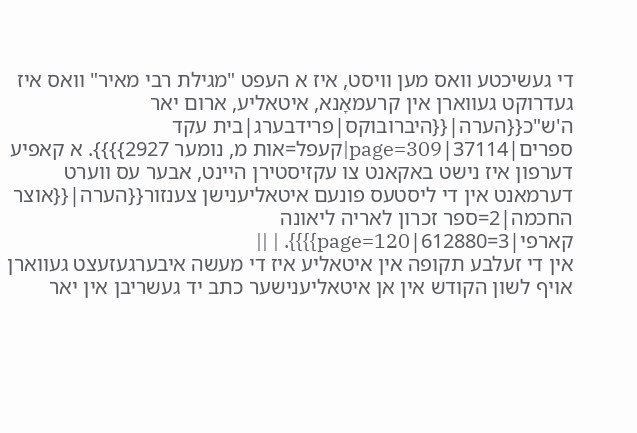די געשיכטע וואס מען וויסט, איז א העפט "מגילת רבי מאיר" וואס איז געדרוקט געווארן אין קרעמאָנא, איטאליע, ארום יאר ה'ש"כ{{הערה|{{היברובוקס|פרידבערג|בית עקד ספרים|37114|page=309|קעפל=אות מ, נומער 2927}}}}. א קאפיע דערפון איז נישט באקאנט צו עקזיסטירן היינט, אבער עס ווערט דערמאנט אין די ליסטעס פונעם איטאליענישן צענזור{{הערה|{{אוצר החכמה|2=ספר זכרון לאריה ליאונה קארפי|3=612880|page=120}}}}. | ||
אין די זעלבע תקופה אין איטאליע איז די מעשה איבערגעזעצט געווארן אויף לשון הקודש אין אן איטאליענישער כתב יד געשריבן אין יאר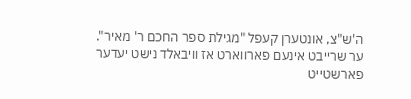ה'ש"צ, אונטערן קעפל "מגילת ספר החכם ר' מאיר". ער שרייבט אינעם פארווארט אז וויבאלד נישט יעדער פארשטייט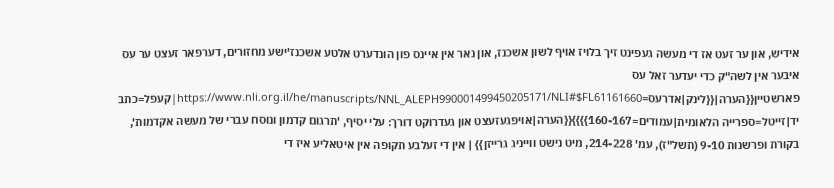אידיש, און ער זעט אז די מעשה געפינט זיך בלויז אויף לשון אשכנז, און נאר אין איינס פון הונדערט אלטע אשכנז'ישע מחזורים, דערפאר זעצט ער עס איבער אין לשה"ק כדי יעדער זאל עס פארשטיין{{הערה|{{לינק|אדרעס=https://www.nli.org.il/he/manuscripts/NNL_ALEPH990001499450205171/NLI#$FL61161660|קעפל=כתב יד|זייטל=ספרייה הלאומית|עמודים=160-167}}}}{{הערה|אויפגעזעצט און געדרוקט דורך: עלי יסיף, 'תרגום קדמון ונוסח עברי של מעשה אקדמות', בקורת ופרשנות 9-10 (תשל"ז), עמ' 214-228, מיט נישט ווייניג גרייזן}} | אין די זעלבע תקופה אין איטאליע איז די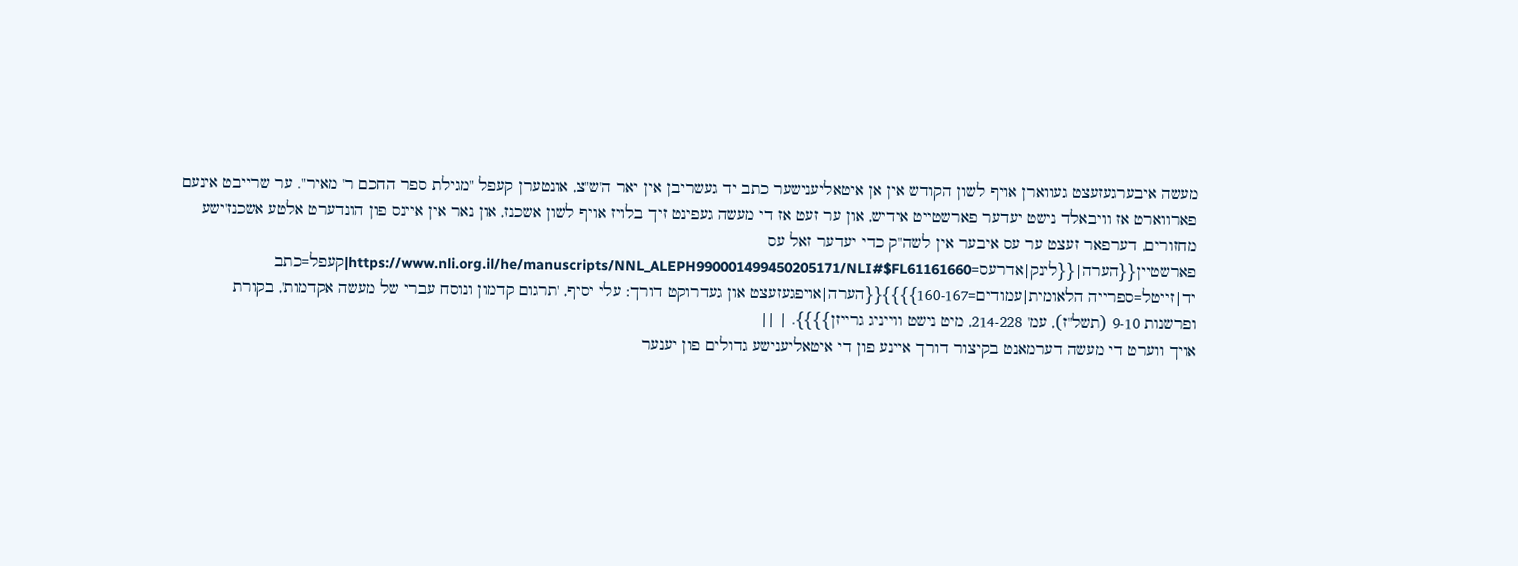מעשה איבערגעזעצט געווארן אויף לשון הקודש אין אן איטאליענישער כתב יד געשריבן אין יאר ה'ש"צ, אונטערן קעפל "מגילת ספר החכם ר' מאיר". ער שרייבט אינעם פארווארט אז וויבאלד נישט יעדער פארשטייט אידיש, און ער זעט אז די מעשה געפינט זיך בלויז אויף לשון אשכנז, און נאר אין איינס פון הונדערט אלטע אשכנז'ישע מחזורים, דערפאר זעצט ער עס איבער אין לשה"ק כדי יעדער זאל עס פארשטיין{{הערה|{{לינק|אדרעס=https://www.nli.org.il/he/manuscripts/NNL_ALEPH990001499450205171/NLI#$FL61161660|קעפל=כתב יד|זייטל=ספרייה הלאומית|עמודים=160-167}}}}{{הערה|אויפגעזעצט און געדרוקט דורך: עלי יסיף, 'תרגום קדמון ונוסח עברי של מעשה אקדמות', בקורת ופרשנות 9-10 (תשל"ז), עמ' 214-228, מיט נישט ווייניג גרייזן}}}}. | ||
אויך ווערט די מעשה דערמאנט בקיצור דורך איינע פון די איטאליענישע גדולים פון יענער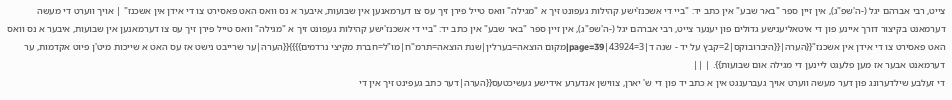צייט, רבי אברהם יגל (-ה'שפ"ג), אין זיין ספר "באר שבע" אין כתב יד: "ביי די אשכנז'ישע קהילות געפונט זיך א "מגילה" וואס טייל פירן זיך עס צו דערמאנען אין שבועות, איבער א נס וואס האט פאסירט צו די אידן אין אשכנז" | אויך ווערט די מעשה דערמאנט בקיצור דורך איינע פון די איטאליענישע גדולים פון יענער צייט, רבי אברהם יגל (-ה'שפ"ג), אין זיין ספר "באר שבע" אין כתב יד: "ביי די אשכנז'ישע קהילות געפונט זיך א "מגילה" וואס טייל פירן זיך עס צו דערמאנען אין שבועות, איבער א נס וואס האט פאסירט צו די אידן אין אשכנז"{{הערה|{{היברובוקס|2=קבץ על יד - שנה ד|3=43924|page=39|מקום הוצאה=בערלין|שנת הוצאה=תרמ"ח|מו"ל=חברת מקיצי נרדמים}}}}{{הערה|ער שרייבט נישט אז עס האט א שייכות מיט'ן פיוט אקדמות, ער דערמאנט אבער אז מען פלעגט ליינען די מגילה אום שבועות}}. | ||
די זעלבע שילדערונג פון דער מעשה ווערט אויך געברענגט אין א כתב יד פון די ש' יארן, צווישן אנדערע אידישע געשיכטעס{{הערה|דער כתב געפינט זיך אין די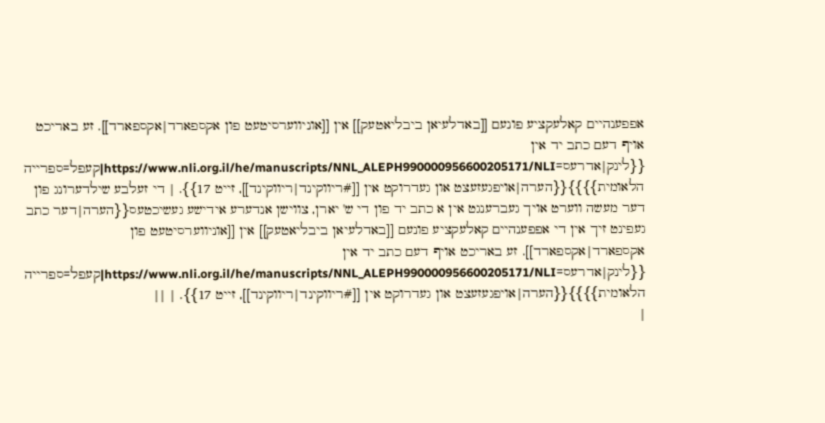אפפענהיים קאלעקציע פונעם [[באדלעיאן ביבליאטעק]] אין [[אוניווערסיטעט פון אקספארד|אקספארד]]. זע באריכט אויף דעם כתב יד אין {{לינק|אדרעס=https://www.nli.org.il/he/manuscripts/NNL_ALEPH990000956600205171/NLI|קעפל=ספרייה הלאומית}}}}{{הערה|אויפגעזעצט און געדרוקט אין [[#ריווקינד|ריווקינד]], זייט 17}}. | די זעלבע שילדערונג פון דער מעשה ווערט אויך געברענגט אין א כתב יד פון די ש' יארן, צווישן אנדערע אידישע געשיכטעס{{הערה|דער כתב געפינט זיך אין די אפפענהיים קאלעקציע פונעם [[באדלעיאן ביבליאטעק]] אין [[אוניווערסיטעט פון אקספארד|אקספארד]]. זע באריכט אויף דעם כתב יד אין {{לינק|אדרעס=https://www.nli.org.il/he/manuscripts/NNL_ALEPH990000956600205171/NLI|קעפל=ספרייה הלאומית}}}}{{הערה|אויפגעזעצט און געדרוקט אין [[#ריווקינד|ריווקינד]], זייט 17}}. | ||
|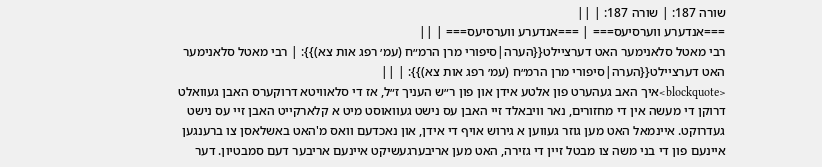שורה 187: | שורה 187: | ||
===אנדערע ווערסיעס=== | ===אנדערע ווערסיעס=== | ||
רבי מאטל סלאנימער האט דערציילט{{הערה|סיפורי מרן הרמ״ח (עמ׳ רפג אות צא)}}: | רבי מאטל סלאנימער האט דערציילט{{הערה|סיפורי מרן הרמ״ח (עמ׳ רפג אות צא)}}: | ||
<blockquote>איך האב געהערט פון אלטע אידן און פון ר״ש העניך ז״ל, אז די סלאוויטא דרוקערס האבן געוואלט דרוקן די מעשה אין די מחזורים, נאר וויבאלד זיי האבן עס נישט געוואוסט מיט א קלארקייט האבן זיי עס נישט געדרוקט. איינמאל האט מען גוזר געווען א גירוש אויף די אידן, און נאכדעם וואס מ'האט באשלאסן צו ברענגען איינעם פון די בני משה צו מבטל זיין די גזירה, האט מען אריבערגעשיקט איינעם אריבער דעם סמבטיון. דער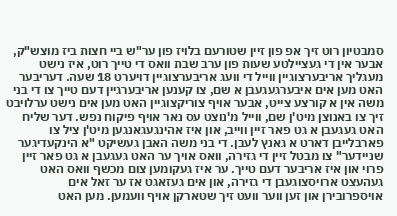סמבטיון רוט זיך אפ פון זיין שטורעם בלויז פון ער"ש ביי חצות ביז מוצש"ק, אבער אין די געציילטע שעות פון ערב שבת וואס די טייך רוט, איז נישט מעגליך אריבערצוגיין ווייל די וועג אריבערצוגיין דויערט 18 שעה. דעריבער האט מען אים איבערגעגעבן א שם, צו קענען אריבערגיין דעם טייך צו די בני משה אין א קורצע צייט, אבער אויף צוריקצוגיין האט מען אים נישט ערלויבט זיך צו באנוצן מיט'ן שם, ווייל מ'נוצט עס נאר אויף פיקוח נפש. דער שליח האט געגעבן א גט פאר זיין ווייב, און איז אהינגעגאנגען מיט'ן ציל צו פארבלייבן דארט א גאנץ לעבן. די בני משה האבן געשיקט "א הינקעדיגער שניידער" צו מבטל זיין די גזירה, וואס אויך ער האט געגעבן א גט פאר זיין פרוי און איז אריבער דעם טייך. ער איז געקומען צום מכשף וואס האט געהעצט ארויסצוגעבן די גזירה, און אים געזאגט אז ער זאל אים אויספרובירן און זען ווער וועט זיך שטארקן אויף וועמען. מען האט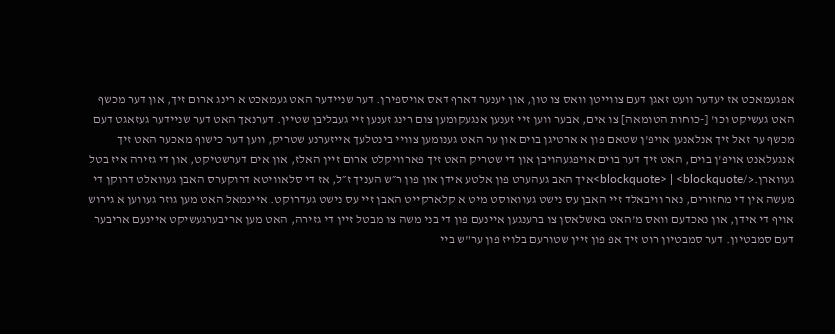אפגעמאכט אז יעדער וועט זאגן דעם צווייטן וואס צו טון, און יענער דארף דאס אויספירן. דער שניידער האט געמאכט א רינג ארום זיך, און דער מכשף האט געשיקט וכו' [-כוחות הטומאה] צו אים, אבער ווען זיי זענען אנגעקומען צום רינג זענען זיי געבליבן שטיין. דערנאך האט דער שניידער געזאגט דעם מכשף ער זאל זיך אנלאנען אויפ'ן שטאם פון א ארטיגן בוים און ער האט גענומען צוויי בינטלעך אייזערנע שטריק, ווען דער כישוף מאכער האט זיך אנגעלאנט אויפ'ן בוים, האט זיך דער בוים אויפגעהויבן און די שטריק האט זיך פארוויקלט ארום זיין האלז, און אים דערשטיקט, און די גזירה איז בטל געווארן.</blockquote> | <blockquote>איך האב געהערט פון אלטע אידן און פון ר״ש העניך ז״ל, אז די סלאוויטא דרוקערס האבן געוואלט דרוקן די מעשה אין די מחזורים, נאר וויבאלד זיי האבן עס נישט געוואוסט מיט א קלארקייט האבן זיי עס נישט געדרוקט. איינמאל האט מען גוזר געווען א גירוש אויף די אידן, און נאכדעם וואס מ'האט באשלאסן צו ברענגען איינעם פון די בני משה צו מבטל זיין די גזירה, האט מען אריבערגעשיקט איינעם אריבער דעם סמבטיון. דער סמבטיון רוט זיך אפ פון זיין שטורעם בלויז פון ער"ש ביי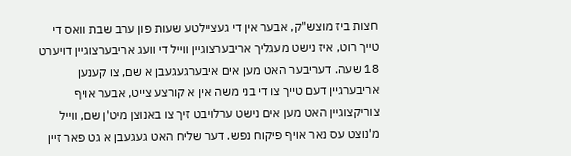חצות ביז מוצש"ק, אבער אין די געציילטע שעות פון ערב שבת וואס די טייך רוט, איז נישט מעגליך אריבערצוגיין ווייל די וועג אריבערצוגיין דויערט 18 שעה. דעריבער האט מען אים איבערגעגעבן א שם, צו קענען אריבערגיין דעם טייך צו די בני משה אין א קורצע צייט, אבער אויף צוריקצוגיין האט מען אים נישט ערלויבט זיך צו באנוצן מיט'ן שם, ווייל מ'נוצט עס נאר אויף פיקוח נפש. דער שליח האט געגעבן א גט פאר זיין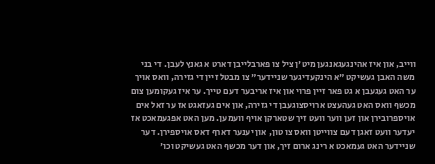ווייב, און איז אהינגעגאנגען מיט'ן ציל צו פארבלייבן דארט א גאנץ לעבן. די בני משה האבן געשיקט "א הינקעדיגער שניידער" צו מבטל זיין די גזירה, וואס אויך ער האט געגעבן א גט פאר זיין פרוי און איז אריבער דעם טייך. ער איז געקומען צום מכשף וואס האט געהעצט ארויסצוגעבן די גזירה, און אים געזאגט אז ער זאל אים אויספרובירן און זען ווער וועט זיך שטארקן אויף וועמען. מען האט אפגעמאכט אז יעדער וועט זאגן דעם צווייטן וואס צו טון, און יענער דארף דאס אויספירן. דער שניידער האט געמאכט א רינג ארום זיך, און דער מכשף האט געשיקט וכו'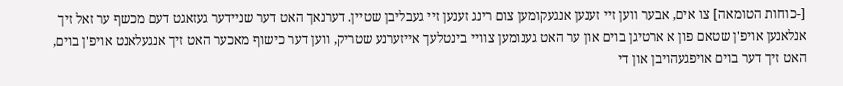[-כוחות הטומאה] צו אים, אבער ווען זיי זענען אנגעקומען צום רינג זענען זיי געבליבן שטיין. דערנאך האט דער שניידער געזאגט דעם מכשף ער זאל זיך אנלאנען אויפ'ן שטאם פון א ארטיגן בוים און ער האט גענומען צוויי בינטלעך אייזערנע שטריק, ווען דער כישוף מאכער האט זיך אנגעלאנט אויפ'ן בוים, האט זיך דער בוים אויפגעהויבן און די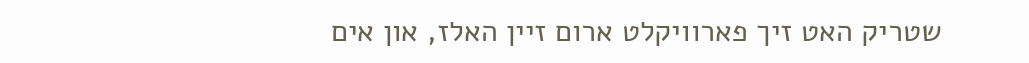שטריק האט זיך פארוויקלט ארום זיין האלז, און אים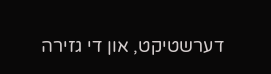דערשטיקט, און די גזירה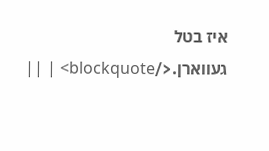איז בטל געווארן.</blockquote> | ||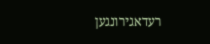רעדאגירונגען